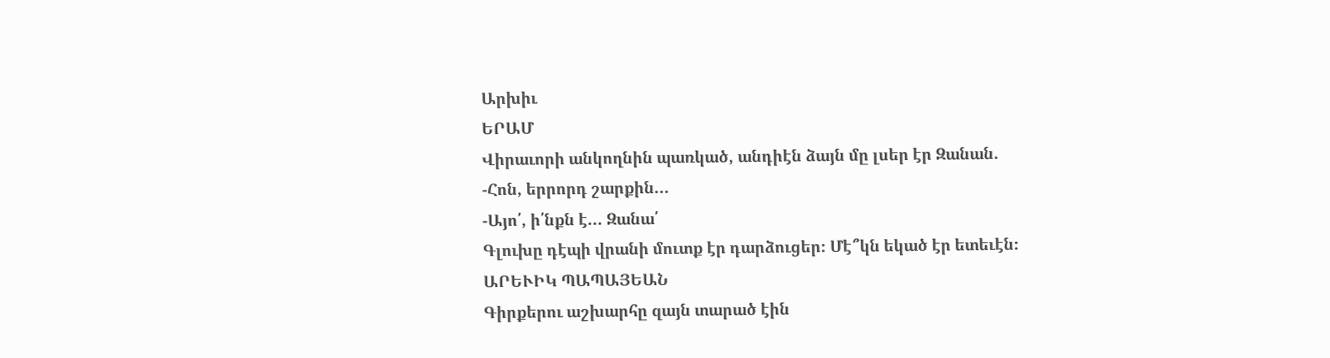Արխիւ
ԵՐԱՄ
Վիրաւորի անկողնին պառկած, անդիէն ձայն մը լսեր էր Զանան.
-Հոն, երրորդ շարքին...
-Այո՛, ի՛նքն է... Զանա՛
Գլուխը դէպի վրանի մուտք էր դարձուցեր։ Մէ՞կն եկած էր ետեւէն։
ԱՐԵՒԻԿ ՊԱՊԱՅԵԱՆ
Գիրքերու աշխարհը զայն տարած էին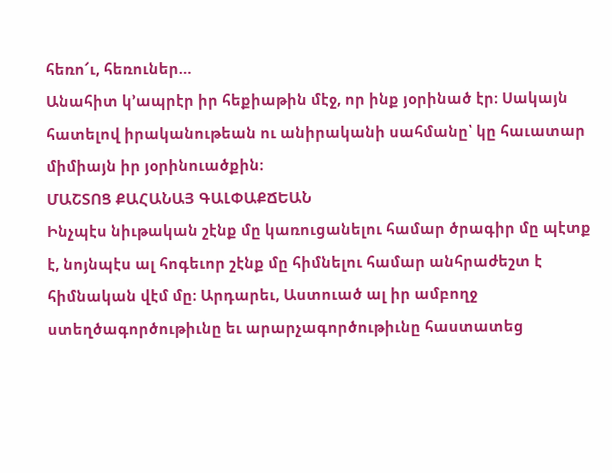հեռո՜ւ, հեռուներ…
Անահիտ կ՚ապրէր իր հեքիաթին մէջ, որ ինք յօրինած էր։ Սակայն հատելով իրականութեան ու անիրականի սահմանը՝ կը հաւատար միմիայն իր յօրինուածքին։
ՄԱՇՏՈՑ ՔԱՀԱՆԱՅ ԳԱԼՓԱՔՃԵԱՆ
Ինչպէս նիւթական շէնք մը կառուցանելու համար ծրագիր մը պէտք է, նոյնպէս ալ հոգեւոր շէնք մը հիմնելու համար անհրաժեշտ է հիմնական վէմ մը։ Արդարեւ, Աստուած ալ իր ամբողջ ստեղծագործութիւնը եւ արարչագործութիւնը հաստատեց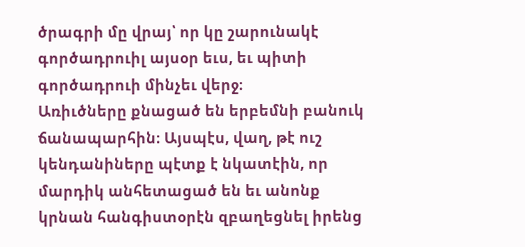ծրագրի մը վրայ՝ որ կը շարունակէ գործադրուիլ այսօր եւս, եւ պիտի գործադրուի մինչեւ վերջ։
Առիւծները քնացած են երբեմնի բանուկ ճանապարհին։ Այսպէս, վաղ, թէ ուշ կենդանիները պէտք է նկատէին, որ մարդիկ անհետացած են եւ անոնք կրնան հանգիստօրէն զբաղեցնել իրենց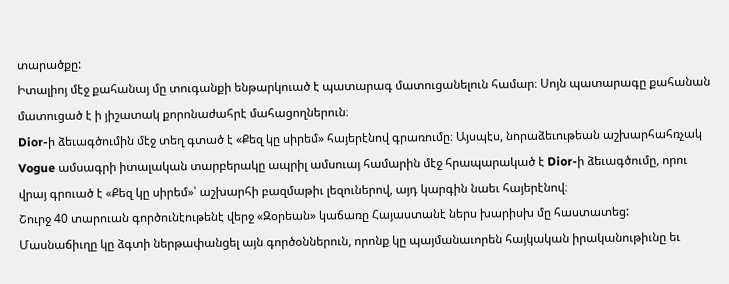տարածքը:
Իտալիոյ մէջ քահանայ մը տուգանքի ենթարկուած է պատարագ մատուցանելուն համար։ Սոյն պատարագը քահանան մատուցած է ի յիշատակ քորոնաժահրէ մահացողներուն։
Dior-ի ձեւագծումին մէջ տեղ գտած է «Քեզ կը սիրեմ» հայերէնով գրառումը։ Այսպէս, նորաձեւութեան աշխարհահռչակ Vogue ամսագրի իտալական տարբերակը ապրիլ ամսուայ համարին մէջ հրապարակած է Dior-ի ձեւագծումը, որու վրայ գրուած է «Քեզ կը սիրեմ»՝ աշխարհի բազմաթիւ լեզուներով, այդ կարգին նաեւ հայերէնով։
Շուրջ 40 տարուան գործունէութենէ վերջ «Զօրեան» կաճառը Հայաստանէ ներս խարիսխ մը հաստատեց:
Մասնաճիւղը կը ձգտի ներթափանցել այն գործօններուն, որոնք կը պայմանաւորեն հայկական իրականութիւնը եւ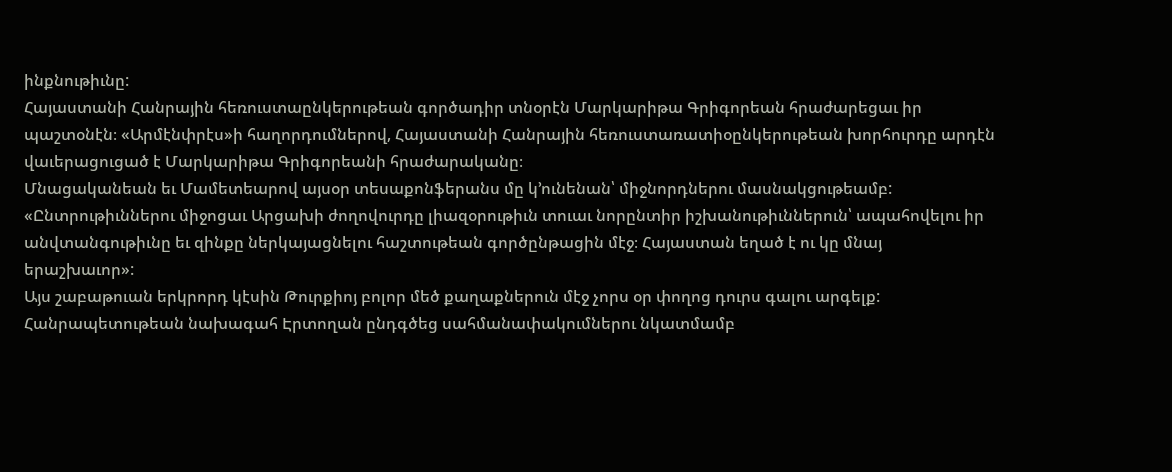ինքնութիւնը:
Հայաստանի Հանրային հեռուստաընկերութեան գործադիր տնօրէն Մարկարիթա Գրիգորեան հրաժարեցաւ իր պաշտօնէն։ «Արմէնփրէս»ի հաղորդումներով, Հայաստանի Հանրային հեռուստառատիօընկերութեան խորհուրդը արդէն վաւերացուցած է Մարկարիթա Գրիգորեանի հրաժարականը։
Մնացականեան եւ Մամետեարով այսօր տեսաքոնֆերանս մը կ՚ունենան՝ միջնորդներու մասնակցութեամբ:
«Ընտրութիւններու միջոցաւ Արցախի ժողովուրդը լիազօրութիւն տուաւ նորընտիր իշխանութիւններուն՝ ապահովելու իր անվտանգութիւնը եւ զինքը ներկայացնելու հաշտութեան գործընթացին մէջ։ Հայաստան եղած է ու կը մնայ երաշխաւոր»:
Այս շաբաթուան երկրորդ կէսին Թուրքիոյ բոլոր մեծ քաղաքներուն մէջ չորս օր փողոց դուրս գալու արգելք:
Հանրապետութեան նախագահ Էրտողան ընդգծեց սահմանափակումներու նկատմամբ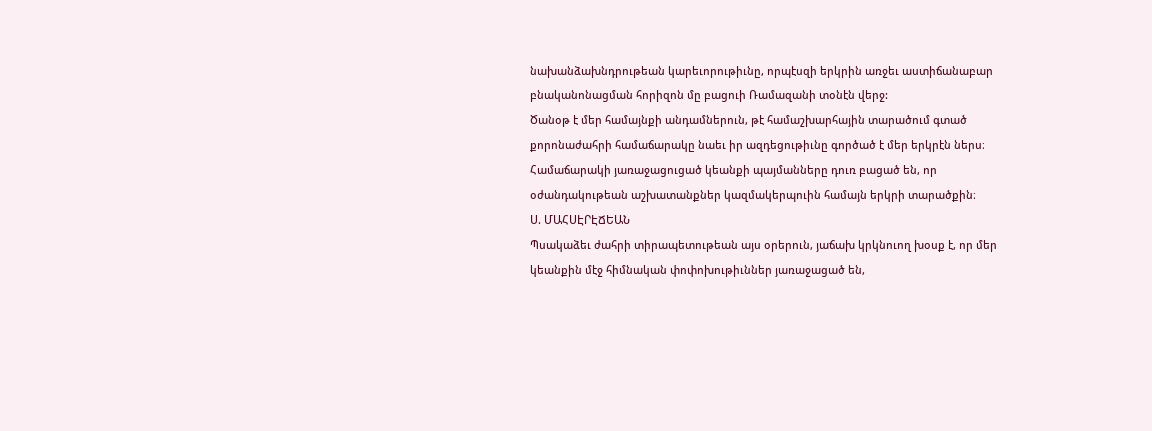նախանձախնդրութեան կարեւորութիւնը, որպէսզի երկրին առջեւ աստիճանաբար բնականոնացման հորիզոն մը բացուի Ռամազանի տօնէն վերջ:
Ծանօթ է մեր համայնքի անդամներուն, թէ համաշխարհային տարածում գտած քորոնաժահրի համաճարակը նաեւ իր ազդեցութիւնը գործած է մեր երկրէն ներս։ Համաճարակի յառաջացուցած կեանքի պայմանները դուռ բացած են, որ օժանդակութեան աշխատանքներ կազմակերպուին համայն երկրի տարածքին։
Ս. ՄԱՀՍԷՐԷՃԵԱՆ
Պսակաձեւ ժահրի տիրապետութեան այս օրերուն, յաճախ կրկնուող խօսք է, որ մեր կեանքին մէջ հիմնական փոփոխութիւններ յառաջացած են,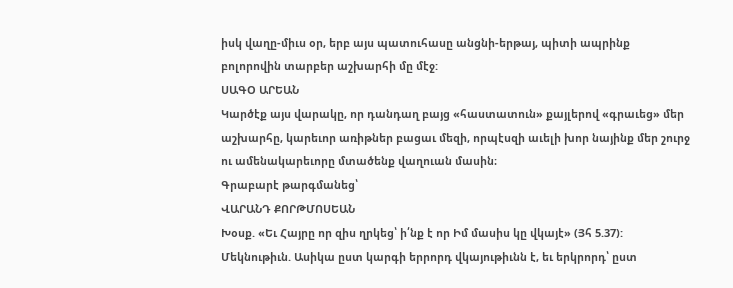իսկ վաղը-միւս օր, երբ այս պատուհասը անցնի-երթայ, պիտի ապրինք բոլորովին տարբեր աշխարհի մը մէջ:
ՍԱԳՕ ԱՐԵԱՆ
Կարծէք այս վարակը, որ դանդաղ բայց «հաստատուն» քայլերով «գրաւեց» մեր աշխարհը, կարեւոր առիթներ բացաւ մեզի, որպէսզի աւելի խոր նայինք մեր շուրջ ու ամենակարեւորը մտածենք վաղուան մասին։
Գրաբարէ թարգմանեց՝
ՎԱՐԱՆԴ ՔՈՐԹՄՈՍԵԱՆ
Խօսք. «Եւ Հայրը որ զիս ղրկեց՝ ի՛նք է որ Իմ մասիս կը վկայէ» (Յհ 5.37):
Մեկնութիւն. Ասիկա ըստ կարգի երրորդ վկայութիւնն է, եւ երկրորդ՝ ըստ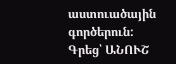աստուածային գործերուն:
Գրեց՝ ԱՆՈՒՇ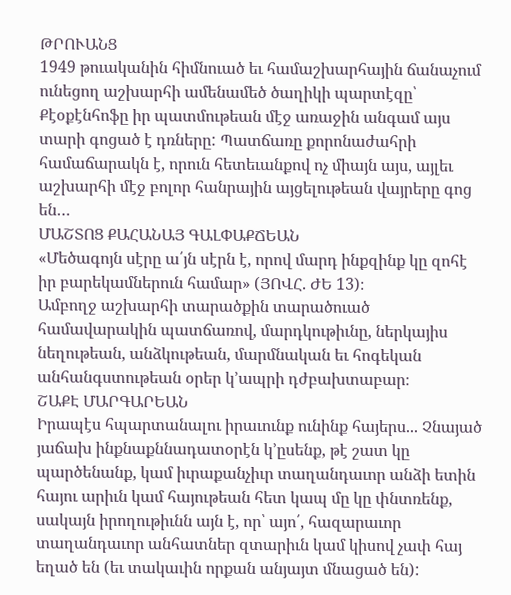ԹՐՈՒԱՆՑ
1949 թուականին հիմնուած եւ համաշխարհային ճանաչում ունեցող աշխարհի ամենամեծ ծաղիկի պարտէզը՝ Քէօքէնհոֆը իր պատմութեան մէջ առաջին անգամ այս տարի գոցած է դռները: Պատճառը քորոնաժահրի համաճարակն է, որուն հետեւանքով ոչ միայն այս, այլեւ աշխարհի մէջ բոլոր հանրային այցելութեան վայրերը գոց են…
ՄԱՇՏՈՑ ՔԱՀԱՆԱՅ ԳԱԼՓԱՔՃԵԱՆ
«Մեծագոյն սէրը ա՛յն սէրն է, որով մարդ ինքզինք կը զոհէ իր բարեկամներուն համար» (ՅՈՎՀ. ԺԵ 13)։
Ամբողջ աշխարհի տարածքին տարածուած համավարակին պատճառով, մարդկութիւնը, ներկայիս նեղութեան, անձկութեան, մարմնական եւ հոգեկան անհանգստութեան օրեր կ՚ապրի դժբախտաբար։
ՇԱՔԷ ՄԱՐԳԱՐԵԱՆ
Իրապէս հպարտանալու իրաւունք ունինք հայերս... Չնայած յաճախ ինքնաքննադատօրէն կ՚ըսենք, թէ շատ կը պարծենանք, կամ իւրաքանչիւր տաղանդաւոր անձի ետին հայու արիւն կամ հայութեան հետ կապ մը կը փնտռենք, սակայն իրողութիւնն այն է, որ՝ այո՛, հազարաւոր տաղանդաւոր անհատներ զտարիւն կամ կիսով չափ հայ եղած են (եւ տակաւին որքան անյայտ մնացած են):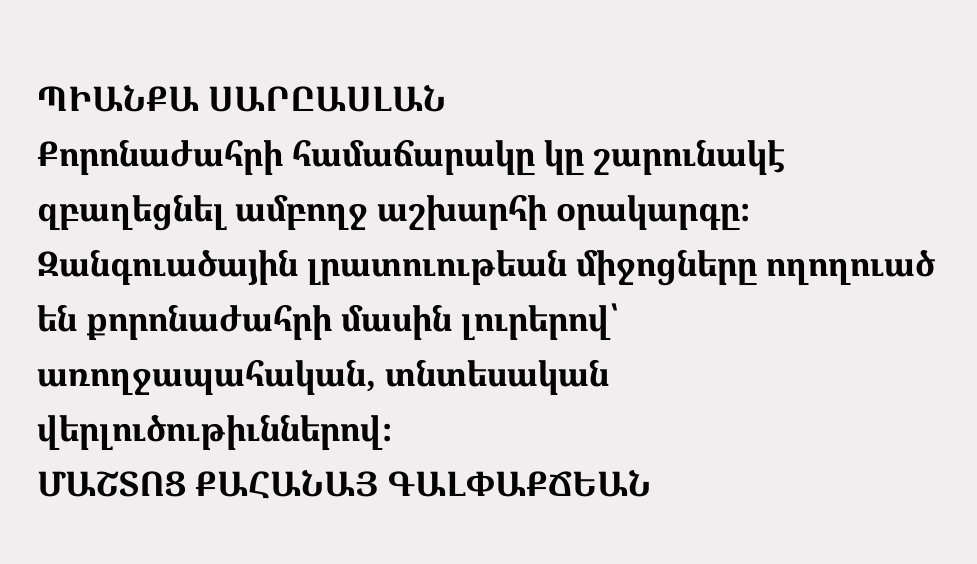ՊԻԱՆՔԱ ՍԱՐԸԱՍԼԱՆ
Քորոնաժահրի համաճարակը կը շարունակէ զբաղեցնել ամբողջ աշխարհի օրակարգը։ Զանգուածային լրատուութեան միջոցները ողողուած են քորոնաժահրի մասին լուրերով՝ առողջապահական, տնտեսական վերլուծութիւններով։
ՄԱՇՏՈՑ ՔԱՀԱՆԱՅ ԳԱԼՓԱՔՃԵԱՆ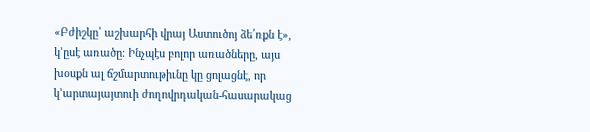«Բժիշկը՝ աշխարհի վրայ Աստուծոյ ձե՛ռքն է», կ՚ըսէ առածը։ Ինչպէս բոլոր առածները, այս խօսքն ալ ճշմարտութիւնը կը ցոլացնէ, որ կ՚արտայայտուի ժողովրդական-հասարակաց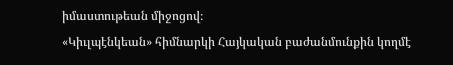իմաստութեան միջոցով։
«Կիւլպէնկեան» հիմնարկի Հայկական բաժանմունքին կողմէ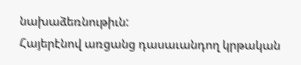նախաձեռնութիւն:
Հայերէնով առցանց դասաւանդող կրթական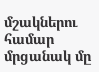մշակներու համար մրցանակ մը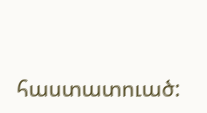հաստատուած: